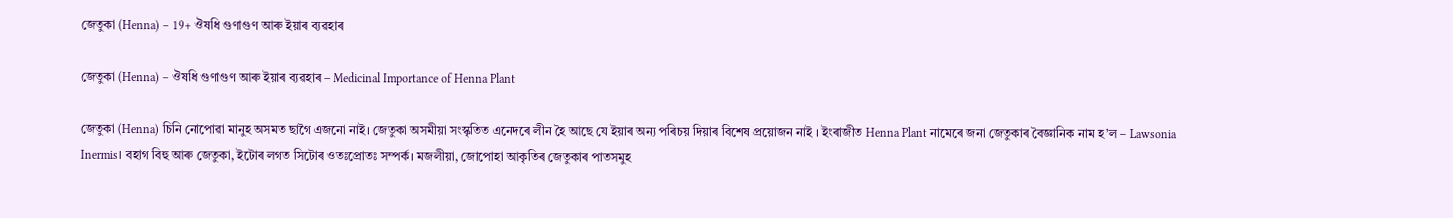জেতুকা (Henna) – 19+ ঔষধি গুণাগুণ আৰু ইয়াৰ ব্যৱহাৰ

জেতুকা (Henna) – ঔষধি গুণাগুণ আৰু ইয়াৰ ব্যৱহাৰ – Medicinal Importance of Henna Plant

জেতুকা (Henna) চিনি নোপোৱা মানুহ অসমত ছাগৈ এজনো নাই। জেতুকা অসমীয়া সংস্কৃতিত এনেদৰে লীন হৈ আছে যে ইয়াৰ অন্য পৰিচয় দিয়াৰ বিশেষ প্ৰয়োজন নাই । ইংৰাজীত Henna Plant নামেৰে জনা জেতুকাৰ বৈজ্ঞানিক নাম হ’ল – Lawsonia Inermis। বহাগ বিহু আৰু জেতুকা, ইটোৰ লগত সিটোৰ ওতঃপ্ৰোতঃ সম্পৰ্ক। মজলীয়া, জোপোহা আকৃতিৰ জেতুকাৰ পাতসমুহ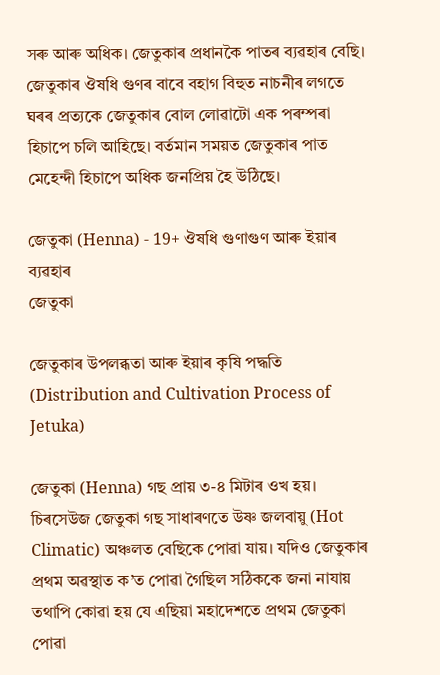সৰু আৰু অধিক। জেতুকাৰ প্ৰধানকৈ পাতৰ ব্যৱহাৰ বেছি। জেতুকাৰ ঔষধি গুণৰ বাবে বহাগ বিহুত নাচনীৰ লগতে ঘৰৰ প্ৰত্যকে জেতুকাৰ বোল লোৱাটো এক পৰম্পৰা হিচাপে চলি আহিছে। বৰ্তমান সময়ত জেতুকাৰ পাত মেহেন্দী হিচাপে অধিক জনপ্ৰিয় হৈ উঠিছে।

জেতুকা (Henna) - 19+ ঔষধি গুণাগুণ আৰু ইয়াৰ ব্যৱহাৰ
জেতুকা

জেতুকাৰ উপলব্ধতা আৰু ইয়াৰ কৃষি পদ্ধতি (Distribution and Cultivation Process of Jetuka)

জেতুকা (Henna) গছ প্ৰায় ৩-৪ মিটাৰ ওখ হয়। চিৰসেউজ জেতুকা গছ সাধাৰণতে উষ্ণ জলবায়ু (Hot Climatic) অঞ্চলত বেছিকে পোৱা যায়। যদিও জেতুকাৰ প্ৰথম অৱস্থাত ক’ত পোৱা গৈছিল সঠিককে জনা নাযায় তথাপি কোৱা হয় যে এছিয়া মহাদেশতে প্ৰথম জেতুকা পোৱা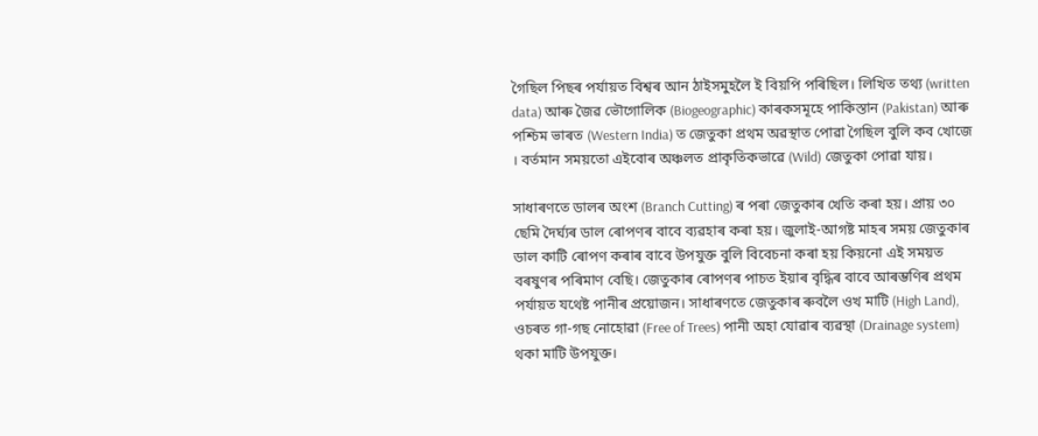গৈছিল পিছৰ পৰ্যায়ত বিশ্বৰ আন ঠাইসমুহলৈ ই বিয়পি পৰিছিল। লিখিত তথ্য (written data) আৰু জৈৱ ভৌগোলিক (Biogeographic) কাৰকসমূহে পাকিস্তান (Pakistan) আৰু পশ্চিম ভাৰত (Western India) ত জেতুকা প্ৰথম অৱস্থাত পোৱা গৈছিল বুলি কব খোজে । বৰ্তমান সময়তো এইবোৰ অঞ্চলত প্ৰাকৃতিকভাৱে (Wild) জেতুকা পোৱা যায়।

সাধাৰণতে ডালৰ অংশ (Branch Cutting) ৰ পৰা জেতুকাৰ খেতি কৰা হয়। প্ৰায় ৩০ ছেমি দৈৰ্ঘ্যৰ ডাল ৰোপণৰ বাবে ব্যৱহাৰ কৰা হয়। জুলাই-আগষ্ট মাহৰ সময় জেতুকাৰ ডাল কাটি ৰোপণ কৰাৰ বাবে উপযুক্ত বুলি বিবেচনা কৰা হয় কিয়নো এই সময়ত বৰষুণৰ পৰিমাণ বেছি। জেতুকাৰ ৰোপণৰ পাচত ইয়াৰ বৃদ্ধিৰ বাবে আৰম্ভণিৰ প্ৰথম পৰ্যায়ত যথেষ্ট পানীৰ প্ৰয়োজন। সাধাৰণতে জেতুকাৰ ৰুবলৈ ওখ মাটি (High Land), ওচৰত গা-গছ নোহোৱা (Free of Trees) পানী অহা যোৱাৰ ব্যৱস্থা (Drainage system) থকা মাটি উপযুক্ত।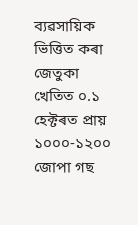ব্যৱসায়িক ভিত্তিত কৰা জেতুকা খেতিত ০.১ হেক্টৰত প্ৰায় ১০০০-১২০০ জোপা গছ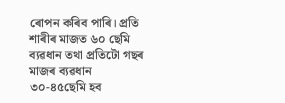ৰোপন কৰিব পাৰি। প্ৰতি শাৰীৰ মাজত ৬০ ছেমি ব্যৱধান তথা প্ৰতিটো গছৰ মাজৰ ব্যৱধান ৩০-৪৫ছেমি হব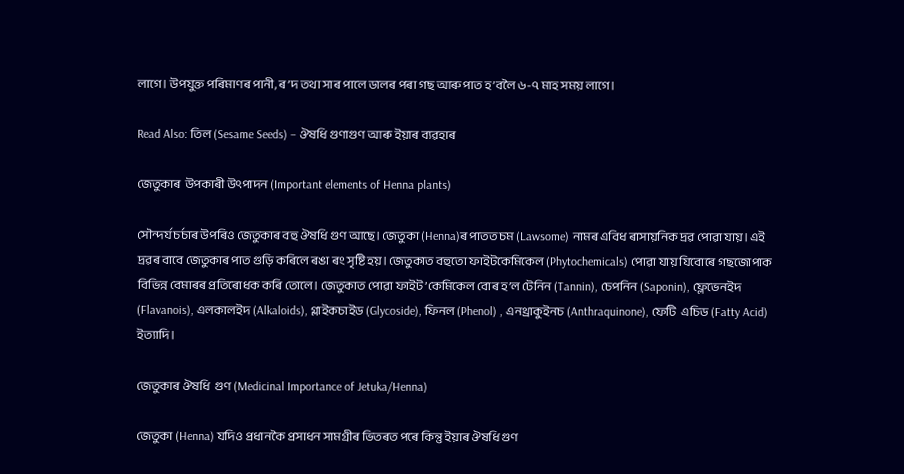লাগে। উপযুক্ত পৰিমাণৰ পানী, ৰ’দ তথা সাৰ পালে ডালৰ পৰা গছ আৰু পাত হ’বলৈ ৬-৭ মাহ সময় লাগে।

Read Also: তিল (Sesame Seeds) – ঔষধি গুণাগুণ আৰু ইয়াৰ ব্যৱহাৰ

জেতুকাৰ  উপকাৰী উৎপাদন (Important elements of Henna plants)

সৌন্দৰ্য চৰ্চাৰ উপৰিও জেতুকাৰ বহু ঔষধি গুণ আছে। জেতুকা (Henna)ৰ পাতত চম (Lawsome) নামৰ এবিধ ৰাসায়নিক দ্ৰৱ পোৱা যায়। এই দ্ৰৱৰ বাবে জেতুকাৰ পাত গুড়ি কৰিলে ৰঙা ৰং সৃষ্টি হয়। জেতুকাত বহুতো ফাইটকেমিকেল (Phytochemicals) পোৱা যায় যিবোৰে গছজোপাক বিভিন্ন বেমাৰৰ প্ৰতিৰোধক কৰি তোলে। জেতুকাত পোৱা ফাইট’কেমিকেল বোৰ হ’ল টেনিন (Tannin), চেপনিন (Saponin), ফ্লেভেনইদ (Flavanois), এলকালইদ (Alkaloids), গ্লাইকচাইড (Glycoside), ফিনল (Phenol) , এনথ্ৰাকুইনচ (Anthraquinone), ফেটি  এচিড (Fatty Acid) ইত্যাদি।

জেতুকাৰ ঔষধি  গুণ (Medicinal Importance of Jetuka/Henna)

জেতুকা (Henna) যদিও প্ৰধানকৈ প্ৰসাধন সামগ্ৰীৰ ভিতৰত পৰে কিন্তু ইয়াৰ ঔষধি গুণ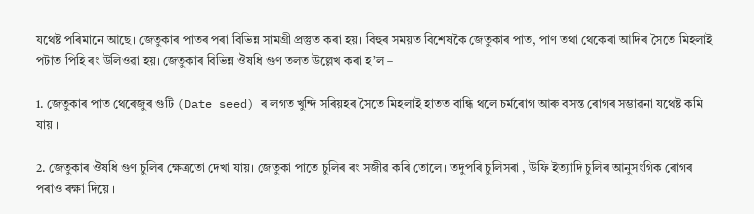যথেষ্ট পৰিমানে আছে। জেতুকাৰ পাতৰ পৰা বিভিন্ন সামগ্ৰী প্ৰস্তুত কৰা হয়। বিহুৰ সময়ত বিশেষকৈ জেতুকাৰ পাত, পাণ তথা থেকেৰা আদিৰ সৈতে মিহলাই পটাত পিহি ৰং উলিওৱা হয়। জেতুকাৰ বিভিন্ন ঔষধি গুণ তলত উল্লেখ কৰা হ’ল –

1. জেতুকাৰ পাত থেৰেজুৰ গুটি (Date seed) ৰ লগত খুন্দি সৰিয়হৰ সৈতে মিহলাই হাতত বান্ধি থলে চৰ্মৰোগ আৰু বসন্ত ৰোগৰ সম্ভাৱনা যথেষ্ট কমি যায় ।

2. জেতুকাৰ ঔষধি গুণ চুলিৰ ক্ষেত্ৰতো দেখা যায়। জেতুকা পাতে চুলিৰ ৰং সজীৱ কৰি তোলে। তদুপৰি চুলিসৰা , উফি ইত্যাদি চুলিৰ আনুসংগিক ৰোগৰ পৰাও ৰক্ষা দিয়ে ।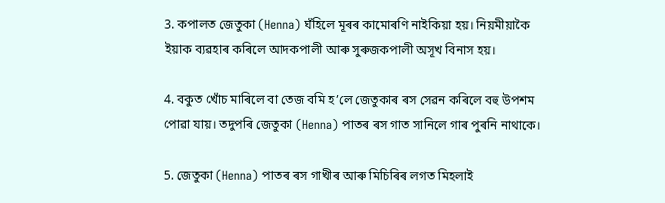3. কপালত জেতুকা (Henna) ঘঁহিলে মূৰৰ কামোৰণি নাইকিয়া হয়। নিয়মীয়াকৈ ইয়াক ব্যৱহাৰ কৰিলে আদকপালী আৰু সুৰুজকপালী অসূখ বিনাস হয়।

4. বকুত খোঁচ মাৰিলে বা তেজ বমি হ’লে জেতুকাৰ ৰস সেৱন কৰিলে বহু উপশম পোৱা যায়। তদুপৰি জেতুকা (Henna) পাতৰ ৰস গাত সানিলে গাৰ পুৰনি নাথাকে।

5. জেতুকা (Henna) পাতৰ ৰস গাখীৰ আৰু মিচিৰিৰ লগত মিহলাই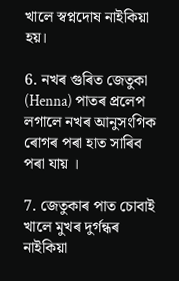খালে স্বপ্নদোষ নাইকিয়া হয়।

6. নখৰ গুৰিত জেতুকা (Henna) পাতৰ প্ৰলেপ লগালে নখৰ আনুসংগিক ৰোগৰ পৰা হাত সাৰিব পৰা যায় ।

7. জেতুকাৰ পাত চোবাই খালে মুখৰ দুৰ্গন্ধৰ নাইকিয়া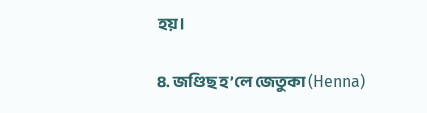হয়।

8. জণ্ডিছ হ’লে জেতুকা (Henna)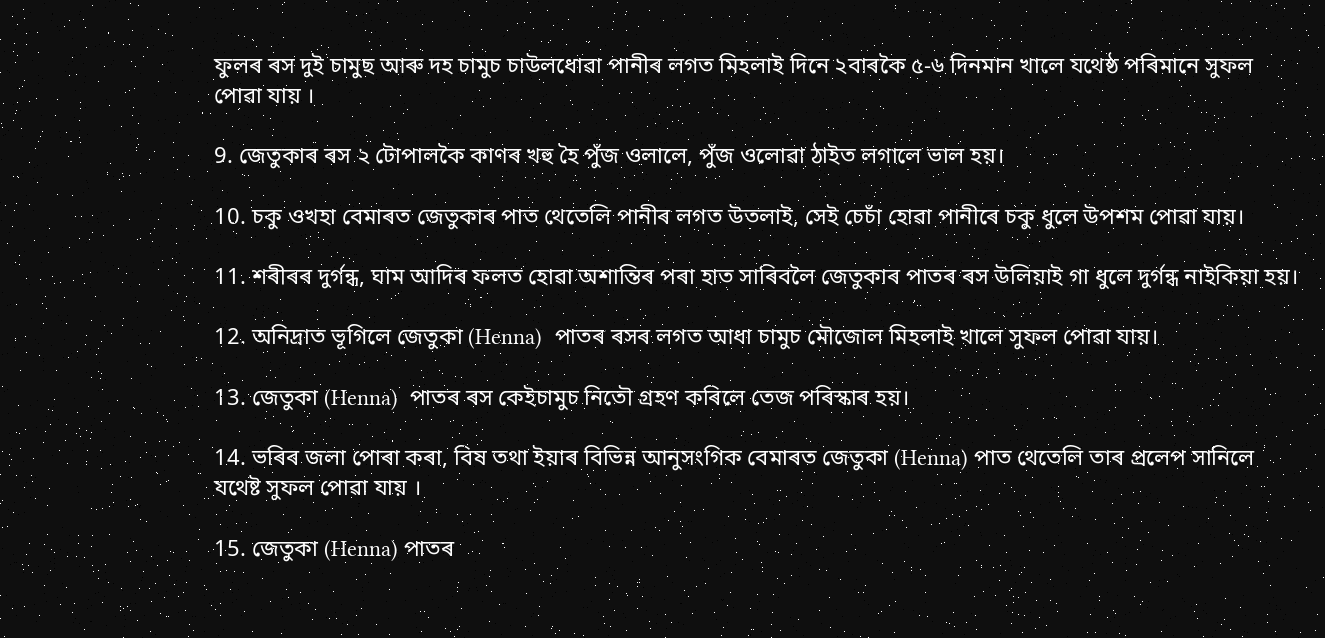ফুলৰ ৰস দুই চামুছ আৰু দহ চামুচ চাউলধোৱা পানীৰ লগত মিহলাই দিনে ২বাৰকৈ ৫-৬ দিনমান খালে যথেষ্ঠ পৰিমানে সুফল পোৱা যায় ।

9. জেতুকাৰ ৰস ২ টোপালকৈ কাণৰ খহু হৈ পুঁজ ওলালে, পুঁজ ওলোৱা ঠাইত লগালে ভাল হয়।

10. চকু ওখহা বেমাৰত জেতুকাৰ পাত থেতেলি পানীৰ লগত উতলাই, সেই চেচাঁ হোৱা পানীৰে চকু ধুলে উপশম পোৱা যায়।

11. শৰীৰৰ দুৰ্গন্ধ, ঘাম আদিৰ ফলত হোৱা অশান্তিৰ পৰা হাত সাৰিবলৈ জেতুকাৰ পাতৰ ৰস উলিয়াই গা ধুলে দুৰ্গন্ধ নাইকিয়া হয়।

12. অনিদ্ৰাত ভূগিলে জেতুকা (Henna)  পাতৰ ৰসৰ লগত আধা চামুচ মৌজোল মিহলাই খালে সুফল পোৱা যায়।

13. জেতুকা (Henna)  পাতৰ ৰস কেইচামুচ নিতৌ গ্ৰহণ কৰিলে তেজ পৰিস্কাৰ হয়।

14. ভৰিৰ জলা পোৰা কৰা, বিষ তথা ইয়াৰ বিভিন্ন আনুসংগিক বেমাৰত জেতুকা (Henna) পাত থেতেলি তাৰ প্ৰলেপ সানিলে যথেষ্ট সুফল পোৱা যায় ।

15. জেতুকা (Henna) পাতৰ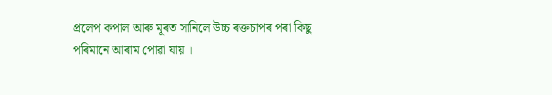প্ৰলেপ কপাল আৰু মূৰত সানিলে উচ্চ ৰক্তচাপৰ পৰা কিছু পৰিমানে আৰাম পোৱা যায় ।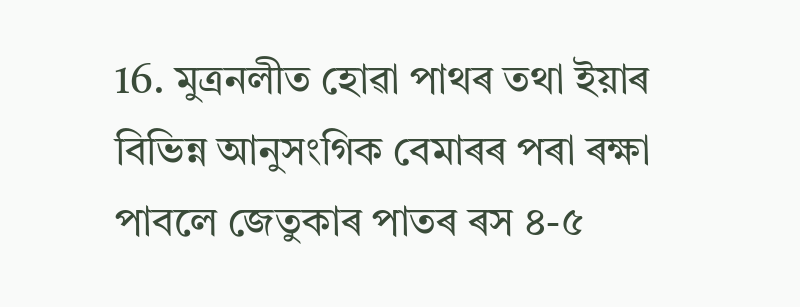16. মুত্ৰনলীত হোৱা পাথৰ তথা ইয়াৰ বিভিন্ন আনুসংগিক বেমাৰৰ পৰা ৰক্ষা পাবলে জেতুকাৰ পাতৰ ৰস ৪-৫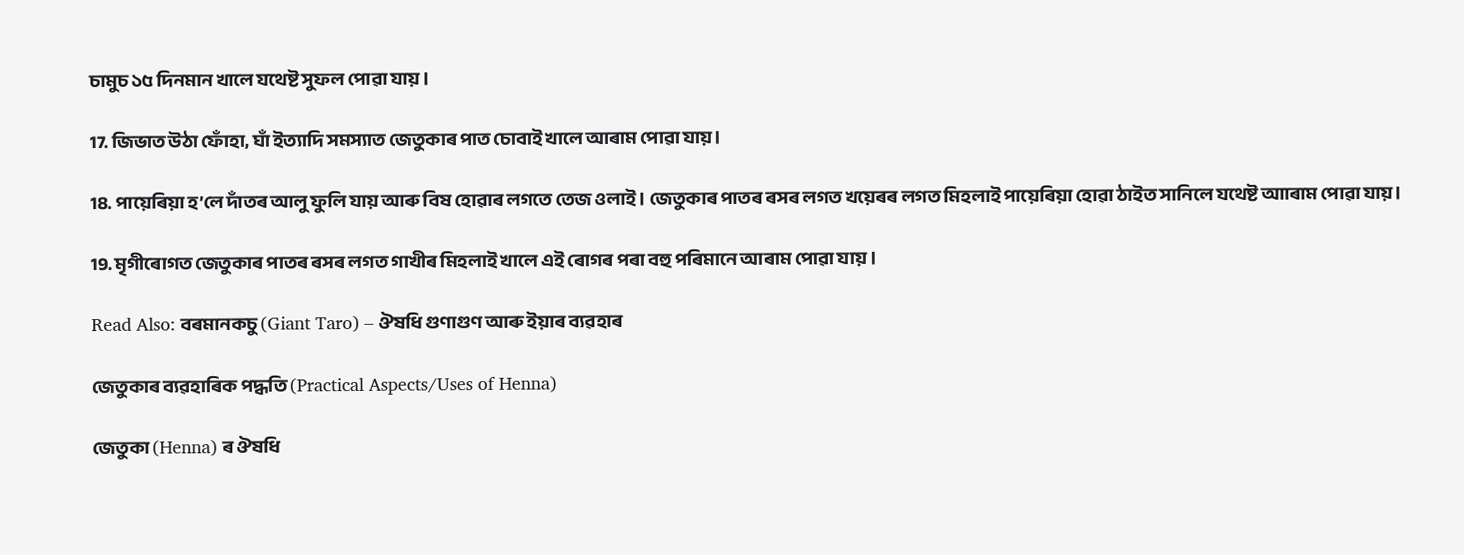চামুচ ১৫ দিনমান খালে যথেষ্ট সুফল পোৱা যায় ।

17. জিভাত উঠা ফোঁহা, ঘাঁ ইত্যাদি সমস্যাত জেতুকাৰ পাত চোবাই খালে আৰাম পোৱা যায়।

18. পায়েৰিয়া হ’লে দাঁতৰ আলু ফুলি যায় আৰু বিষ হোৱাৰ লগতে তেজ ওলাই । জেতুকাৰ পাতৰ ৰসৰ লগত খয়েৰৰ লগত মিহলাই পায়েৰিয়া হোৱা ঠাইত সানিলে যথেষ্ট আাৰাম পোৱা যায়।

19. মৃগীৰোগত জেতুকাৰ পাতৰ ৰসৰ লগত গাখীৰ মিহলাই খালে এই ৰোগৰ পৰা বহু পৰিমানে আৰাম পোৱা যায় ।

Read Also: বৰমানকচু (Giant Taro) – ঔষধি গুণাগুণ আৰু ইয়াৰ ব্যৱহাৰ

জেতুকাৰ ব্যৱহাৰিক পদ্ধতি (Practical Aspects/Uses of Henna)

জেতুকা (Henna) ৰ ঔষধি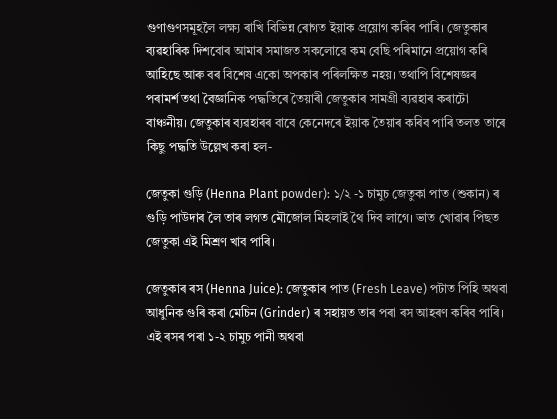গুণাগুণসমূহলৈ লক্ষ্য ৰাখি বিভিন্ন ৰোগত ইয়াক প্ৰয়োগ কৰিব পাৰি। জেতুকাৰ ব্যৱহাৰিক দিশবোৰ আমাৰ সমাজত সকলোৱে কম বেছি পৰিমানে প্ৰয়োগ কৰি আহিছে আৰু বৰ বিশেষ একো অপকাৰ পৰিলক্ষিত নহয়। তথাপি বিশেষজ্ঞৰ পৰামৰ্শ তথা বৈজ্ঞানিক পদ্ধতিৰে তৈয়াৰী জেতুকাৰ সামগ্ৰী ব্যৱহাৰ কৰাটো বাঞ্চনীয়। জেতুকাৰ ব্যৱহাৰৰ বাবে কেনেদৰে ইয়াক তৈয়াৰ কৰিব পাৰি তলত তাৰে কিছু পদ্ধতি উল্লেখ কৰা হল-

জেতুকা গুড়ি (Henna Plant powder): ১/২ -১ চামুচ জেতুকা পাত (শুকান) ৰ গুড়ি পাউদাৰ লৈ তাৰ লগত মৌজোল মিহলাই থৈ দিব লাগে। ভাত খোৱাৰ পিছত জেতুকা এই মিশ্ৰণ খাব পাৰি।

জেতুকাৰ ৰস (Henna Juice): জেতুকাৰ পাত (Fresh Leave) পটাত পিহি অথবা আধুনিক গুৰি কৰা মেচিন (Grinder) ৰ সহায়ত তাৰ পৰা ৰস আহৰণ কৰিব পাৰি। এই ৰসৰ পৰা ১-২ চামুচ পানী অথবা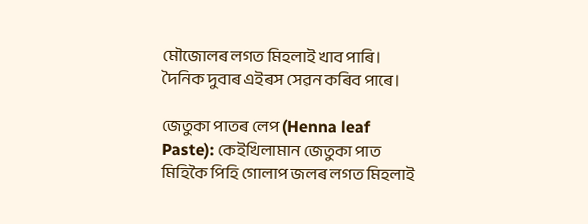মৌজোলৰ লগত মিহলাই খাব পাৰি। দৈনিক দুবাৰ এইৰস সেৱন কৰিব পাৰে।

জেতুকা পাতৰ লেপ (Henna leaf Paste): কেইখিলামান জেতুকা পাত মিহিকৈ পিহি গোলাপ জলৰ লগত মিহলাই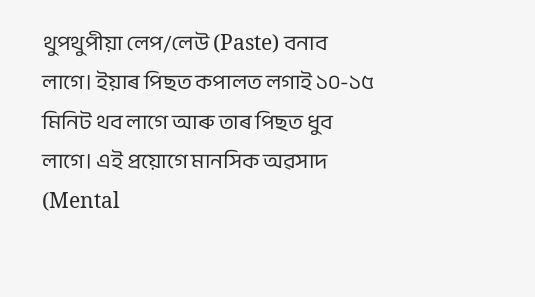থুপথুপীয়া লেপ/লেউ (Paste) বনাব লাগে। ইয়াৰ পিছত কপালত লগাই ১০-১৫ মিনিট থব লাগে আৰু তাৰ পিছত ধুব লাগে। এই প্ৰয়োগে মানসিক অৱসাদ (Mental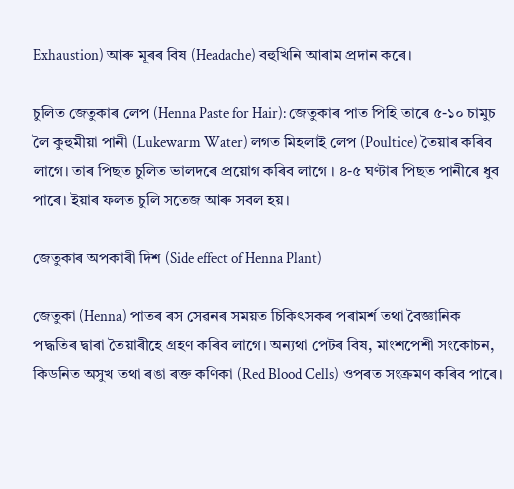Exhaustion) আৰু মূৰৰ বিষ (Headache) বহুখিনি আৰাম প্ৰদান কৰে।

চুলিত জেতুকাৰ লেপ (Henna Paste for Hair): জেতুকাৰ পাত পিহি তাৰে ৫-১০ চামুচ লৈ কুহুমীয়া পানী (Lukewarm Water) লগত মিহলাই লেপ (Poultice) তৈয়াৰ কৰিব লাগে। তাৰ পিছত চুলিত ভালদৰে প্ৰয়োগ কৰিব লাগে । ৪-৫ ঘণ্টাৰ পিছত পানীৰে ধুব পাৰে। ইয়াৰ ফলত চুলি সতেজ আৰু সবল হয়।

জেতুকাৰ অপকাৰী দিশ (Side effect of Henna Plant)

জেতুকা (Henna) পাতৰ ৰস সেৱনৰ সময়ত চিকিৎসকৰ পৰামৰ্শ তথা বৈজ্ঞানিক পদ্ধতিৰ দ্বাৰা তৈয়াৰীহে গ্ৰহণ কৰিব লাগে। অন্যথা পেটৰ বিষ, মাংশপেশী সংকোচন, কিডনিত অসুখ তথা ৰঙা ৰক্ত কণিকা (Red Blood Cells) ওপৰত সংক্ৰমণ কৰিব পাৰে।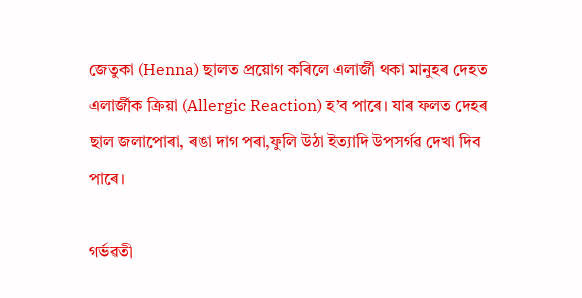জেতুকা (Henna) ছালত প্ৰয়োগ কৰিলে এলাৰ্জী থকা মানুহৰ দেহত এলাৰ্জীক ক্ৰিয়া (Allergic Reaction) হ’ব পাৰে। যাৰ ফলত দেহৰ ছাল জলাপোৰা, ৰঙা দাগ পৰা,ফুলি উঠা ইত্যাদি উপসৰ্গৱ দেখা দিব পাৰে।

গৰ্ভৱতী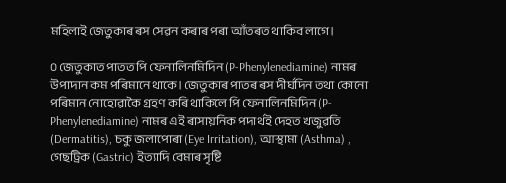মহিলাই জেতুকাৰ ৰস সেৱন কৰাৰ পৰা আঁতৰত থাকিব লাগে।

০ জেতুকাত পাতত পি ফেনালিনমিদিন (P-Phenylenediamine) নামৰ উপাদান কম পৰিমানে থাকে। জেতুকাৰ পাতৰ ৰস দীৰ্ঘদিন তথা কোনো পৰিমান নোহোৱাকৈ গ্ৰহণ কৰি থাকিলে পি ফেনালিনমিদিন (P-Phenylenediamine) নামৰ এই ৰাসায়নিক পদাৰ্থই দেহত খজুৱতি (Dermatitis), চকু জলাপোৰা (Eye Irritation), আস্থামা (Asthma) , গেছট্ৰিক (Gastric) ইত্যাদি বেমাৰ সৃষ্টি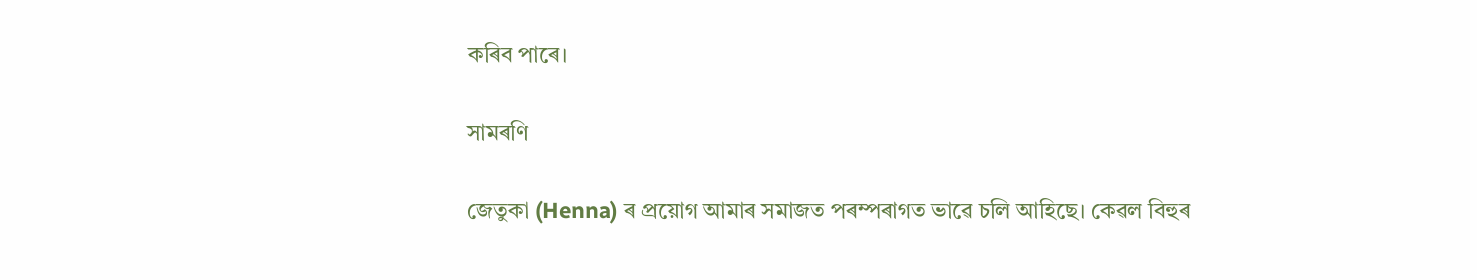কৰিব পাৰে।

সামৰণি

জেতুকা (Henna) ৰ প্ৰয়োগ আমাৰ সমাজত পৰম্পৰাগত ভাৱে চলি আহিছে। কেৱল বিহুৰ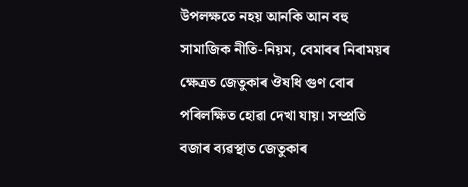উপলক্ষতে নহয় আনকি আন বহু সামাজিক নীতি-নিয়ম, বেমাৰৰ নিৰাময়ৰ ক্ষেত্ৰত জেতুকাৰ ঔষধি গুণ বোৰ পৰিলক্ষিত হোৱা দেখা যায়। সম্প্ৰতি বজাৰ ব্যৱস্থাত জেতুকাৰ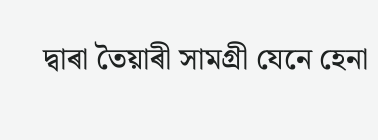দ্বাৰা তৈয়াৰী সামগ্ৰী যেনে হেনা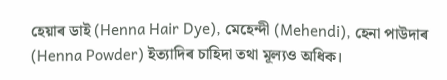হেয়াৰ ডাই (Henna Hair Dye), মেহেন্দী (Mehendi), হেনা পাউদাৰ (Henna Powder) ইত্যাদিৰ চাহিদা তথা মূল্যও অধিক।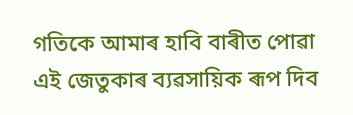গতিকে আমাৰ হাবি বাৰীত পোৱা এই জেতুকাৰ ব্যৱসায়িক ৰূপ দিব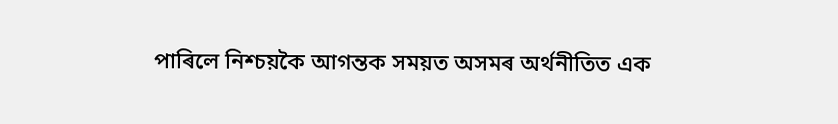পাৰিলে নিশ্চয়কৈ আগন্তক সময়ত অসমৰ অৰ্থনীতিত এক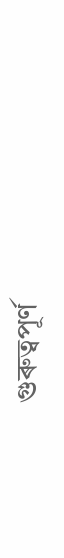গুৰুত্বপূৰ্ণ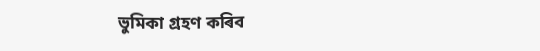ভুমিকা গ্ৰহণ কৰিব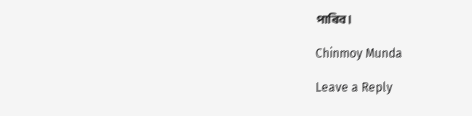পাৰিব।

Chinmoy Munda

Leave a Reply